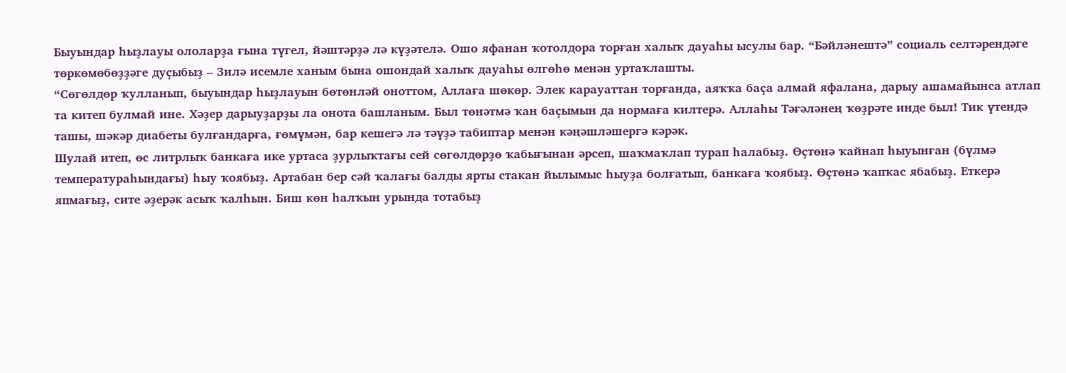Быуындар һыҙлауы ололарҙа ғына түгел, йәштәрҙә лә күҙәтелә. Ошо яфанан ҡотолдора торған халыҡ дауаһы ысулы бар. “Бәйләнештә” социаль селтәрендәге төркөмөбөҙҙәге дуҫыбыҙ – Зилә исемле ханым бына ошондай халыҡ дауаһы өлгөһө менән уртаҡлашты.
“Сөгөлдөр ҡулланып, быуындар һыҙлауын бөтөнләй оноттом, Аллаға шөкөр. Элек карауаттан торғанда, аяҡҡа баҫа алмай яфалана, дарыу ашамайынса атлап та китеп булмай ине. Хәҙер дарыуҙарҙы ла онота башланым. Был төнәтмә ҡан баҫымын да нормаға килтерә. Аллаһы Тәғәләнең ҡөҙрәте инде был! Тик үтендә ташы, шәкәр диабеты булғандарға, ғөмүмән, бар кешегә лә тәүҙә табиптар менән кәңәшләшергә кәрәк.
Шулай итеп, өс литрлыҡ банкаға ике уртаса ҙурлыҡтағы сей сөгөлдөрҙө ҡабығынан әрсеп, шаҡмаҡлап турап һалабыҙ. Өҫтөнә ҡайнап һыуынған (бүлмә температураһындағы) һыу ҡоябыҙ. Артабан бер сәй ҡалағы балды ярты стакан йылымыс һыуҙа болғатып, банкаға ҡоябыҙ. Өҫтөнә ҡапҡас ябабыҙ. Еткерә япмағыҙ, сите әҙерәк асыҡ ҡалһын. Биш көн һалҡын урында тотабыҙ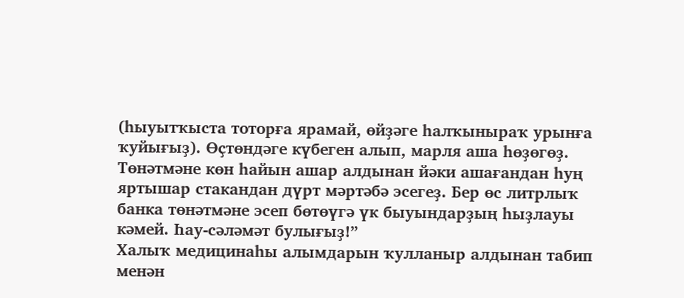(һыуытҡыста тоторға ярамай, өйҙәге һалҡыныраҡ урынға ҡуйығыҙ). Өҫтөндәге күбеген алып, марля аша һөҙөгөҙ. Төнәтмәне көн һайын ашар алдынан йәки ашағандан һуң яртышар стакандан дүрт мәртәбә эсегеҙ. Бер өс литрлыҡ банка төнәтмәне эсеп бөтөүгә үк быуындарҙың һыҙлауы кәмей. Һау-сәләмәт булығыҙ!”
Халыҡ медицинаһы алымдарын ҡулланыр алдынан табип менән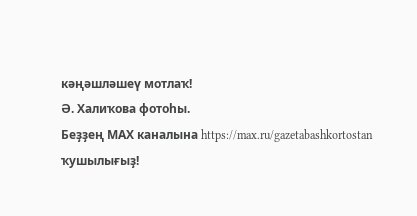кәңәшләшеү мотлаҡ!
Ә. Халиҡова фотоһы.
Беҙҙең МАХ каналына https://max.ru/gazetabashkortostan ҡушылығыҙ!